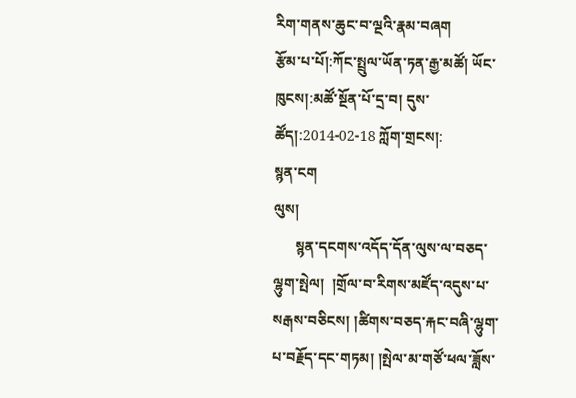རིག་གནས་ཆུང་བ་ལྔའི་རྣམ་བཞག
རྩོམ་པ་པོ།:ཀོང་སྤྲུལ་ཡོན་ཏན་རྒྱ་མཚོ། ཡོང་ཁུངས།:མཚོ་སྔོན་པོ་དྲ་བ། དུས་ཚོད།:2014-02-18 ཀློག་གྲངས།:
སྙན་ངག
ལུས།
      སྙན་དངགས་འདོད་དོན་ལུས་ལ་བཅད་ལྷུག་སྤེལ།  །གྲོལ་བ་རིགས་མཛོད་འདུས་པ་སརྒས་བཅིངས། །ཚིགས་བཅད་རྐང་བཞི་ལྷུག་པ་བརྗོད་དང་གཏམ། །སྤེལ་མ་གཙོ་ཕལ་ཟློས་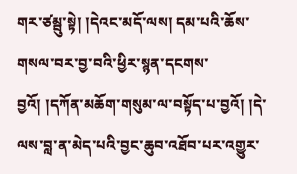གར་ཙམྦུ་སྟེ། །དེའང་མདོ་ལས། དམ་པའི་ཆོས་གསལ་བར་བྱ་བའི་ཕྱིར་སྙན་དངགས་བྱའོ། །དཀོན་མཆོག་གསུམ་ལ་བསྟོད་པ་བྱའོ། །དེ་ལས་བླ་ན་མེད་པའི་བྱང་ཆུབ་འཐོབ་པར་འགྱུར་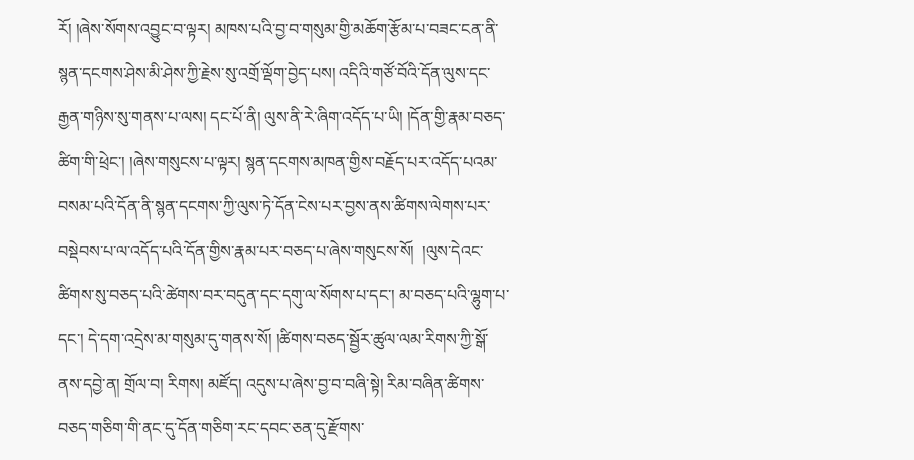རོ། །ཞེས་སོགས་འབྱུང་བ་ལྟར། མཁས་པའི་བྱ་བ་གསུམ་གྱི་མཆོག་རྩོམ་པ་བཟང་ངན་ནི་སྙན་དངགས་ཤེས་མི་ཤེས་ཀྱི་རྗེས་སུ་འགྲོ་ལྡོག་བྱེད་པས། འདིའི་གཙོ་བོའི་དོན་ལུས་དང་རྒྱན་གཉིས་སུ་གནས་པ་ལས། དང་པོ་ནི། ལུས་ནི་རེ་ཞིག་འདོད་པ་ཡི། །དོན་གྱི་རྣམ་བཅད་ཚིག་གི་ཕྲེང་། །ཞེས་གསུངས་པ་ལྟར། སྙན་དངགས་མཁན་གྱིས་བརྗོད་པར་འདོད་པའམ་བསམ་པའི་དོན་ནི་སྙན་དངགས་ཀྱི་ལུས་ཏེ་དོན་ངེས་པར་བྱས་ནས་ཚིགས་ལེགས་པར་བསྡེབས་པ་ལ་འདོད་པའི་དོན་གྱིས་རྣམ་པར་བཅད་པ་ཞེས་གསུངས་སོ།  །ལུས་དེའང་ཚིགས་སུ་བཅད་པའི་ཚེགས་བར་བདུན་དང་དགུ་ལ་སོགས་པ་དང་། མ་བཅད་པའི་ལྷུག་པ་དང་། དེ་དག་འདྲེས་མ་གསུམ་དུ་གནས་སོ། །ཚིགས་བཅད་སྦྱོར་ཚུལ་ལམ་རིགས་ཀྱི་སྒོ་ནས་དབྱེ་ན། གྲོལ་བ། རིགས། མཛོད། འདུས་པ་ཞེས་བྱ་བ་བཞི་སྟེ། རིམ་བཞིན་ཚིགས་བཅད་གཅིག་གི་ནང་དུ་དོན་གཅིག་རང་དབང་ཅན་དུ་རྫོགས་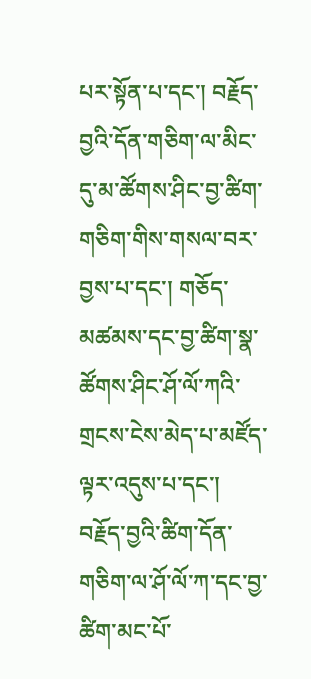པར་སྟོན་པ་དང་། བརྗོད་བྱའི་དོན་གཅིག་ལ་མིང་དུ་མ་ཚོགས་ཤིང་བྱ་ཚིག་གཅིག་གིས་གསལ་བར་བྱས་པ་དང་། གཅོད་མཚམས་དང་བྱ་ཚིག་སྣ་ཚོགས་ཤིང་ཤོ་ལོ་ཀའི་གྲངས་ངེས་མེད་པ་མཛོད་ལྟར་འདུས་པ་དང་། བརྗོད་བྱའི་ཚིག་དོན་གཅིག་ལ་ཤོ་ལོ་ཀ་དང་བྱ་ཚིག་མང་པོ་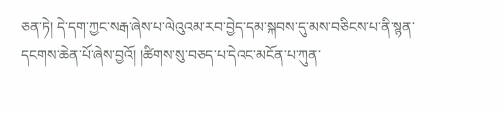ཅན་ཏེ། དེ་དག་ཀྱང་སརྒ་ཞེས་པ་ལེའུའམ་རབ་བྱེད་དམ་སྐབས་དུ་མས་བཅིངས་པ་ནི་སྙན་དངགས་ཆེན་པོ་ཞེས་བྱའོ། །ཚིགས་སུ་བཅད་པ་དེའང་མངོན་པ་ཀུན་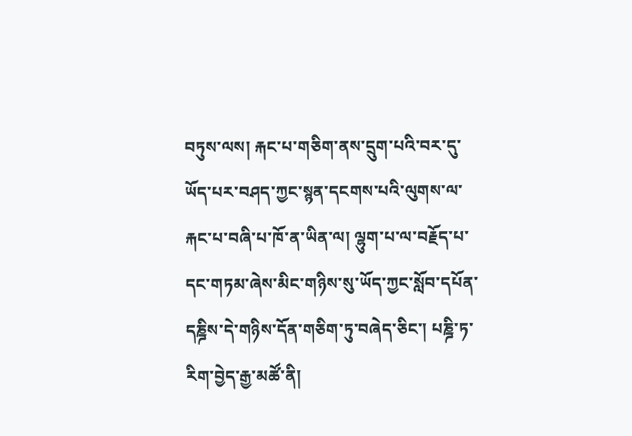བཏུས་ལས། རྐང་པ་གཅིག་ནས་དྲུག་པའི་བར་དུ་ཡོད་པར་བཤད་ཀྱང་སྙན་དངགས་པའི་ལུགས་ལ་རྐང་པ་བཞི་པ་ཁོ་ན་ཡིན་ལ། ལྷུག་པ་ལ་བརྗོད་པ་དང་གཏམ་ཞེས་མིང་གཉིས་སུ་ཡོད་ཀྱང་སློབ་དཔོན་དཎྜིས་དེ་གཉིས་དོན་གཅིག་ཏུ་བཞེད་ཅིང་། པཎྜི་ཏ་རིག་བྱེད་རྒྱ་མཚོ་ནི།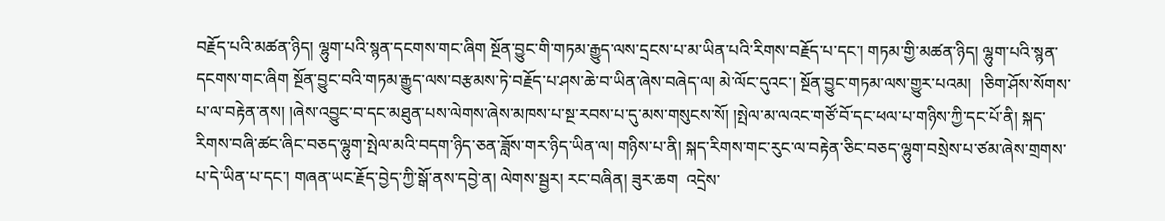བརྗོད་པའི་མཚན་ཉིད། ལྷུག་པའི་སྙན་དངགས་གང་ཞིག སྔོན་བྱུང་གི་གཏམ་རྒྱུད་ལས་དྲངས་པ་མ་ཡིན་པའི་རིགས་བརྗོད་པ་དང་། གཏམ་གྱི་མཚན་ཉིད། ལྷུག་པའི་སྙན་དངགས་གང་ཞིག སྔོན་བྱུང་བའི་གཏམ་རྒྱུད་ལས་བརྩམས་ཏེ་བརྗོད་པ་ཤས་ཆེ་བ་ཡིན་ཞེས་བཞེད་ལ། མེ་ལོང་དུའང་། སྔོན་བྱུང་གཏམ་ལས་གྱུར་པའམ།  །ཅིག་ཤོས་སོགས་པ་ལ་བརྟེན་ནས། །ཞེས་འབྱུང་བ་དང་མཐུན་པས་ལེགས་ཞེས་མཁས་པ་སྔ་རབས་པ་དུ་མས་གསུངས་སོ། །སྤེལ་མ་ལའང་གཙོ་བོ་དང་ཕལ་པ་གཉིས་ཀྱི་དང་པོ་ནི། སྐད་རིགས་བཞི་ཚང་ཞིང་བཅད་ལྷུག་སྤེལ་མའི་བདག་ཉིད་ཅན་ཟློས་གར་ཉིད་ཡིན་ལ། གཉིས་པ་ནི། སྐད་རིགས་གང་རུང་ལ་བརྟེན་ཅིང་བཅད་ལྷུག་བསྲེས་པ་ཙམ་ཞེས་གྲགས་པ་དེ་ཡིན་པ་དང་། གཞན་ཡང་རྗོད་བྱེད་ཀྱི་སྒོ་ནས་དབྱེ་ན། ལེགས་སྦྱར། རང་བཞིན། ཟུར་ཆག  འདྲེས་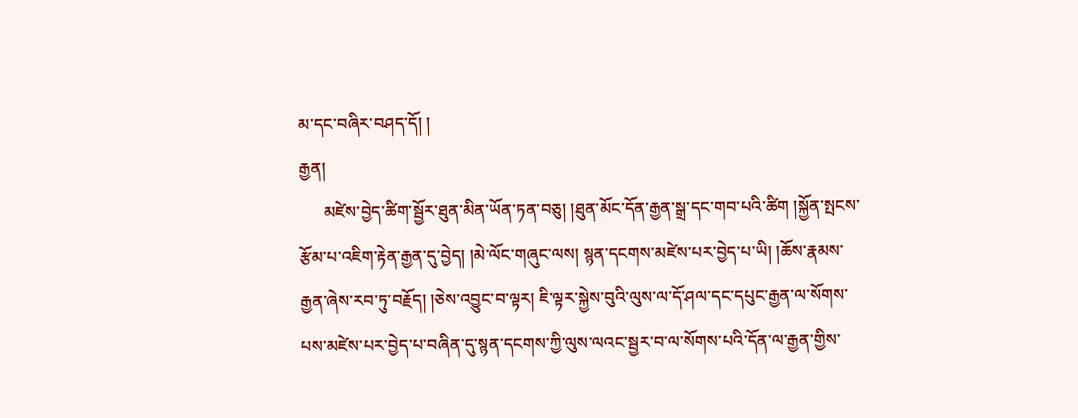མ་དང་བཞིར་བཤད་དོ། །
རྒྱན།
      མཛེས་བྱེད་ཚིག་སྦྱོར་ཐུན་མིན་ཡོན་ཏན་བཅུ། །ཐུན་མོང་དོན་རྒྱན་སྒྲ་དང་གབ་པའི་ཚིག །སྐྱོན་སྤངས་རྩོམ་པ་འཇིག་རྟེན་རྒྱན་དུ་བྱེད། །མེ་ལོང་གཞུང་ལས། སྙན་དངགས་མཛེས་པར་བྱེད་པ་ཡི། །ཆོས་རྣམས་རྒྱན་ཞེས་རབ་ཏུ་བརྗོད། །ཅེས་འབྱུང་བ་ལྟར། ཇི་ལྟར་སྐྱེས་བུའི་ལུས་ལ་དོ་ཤལ་དང་དཔུང་རྒྱན་ལ་སོགས་པས་མཛེས་པར་བྱེད་པ་བཞིན་དུ་སྙན་དངགས་ཀྱི་ལུས་ལའང་སྦྱར་བ་ལ་སོགས་པའི་དོན་ལ་རྒྱན་གྱིས་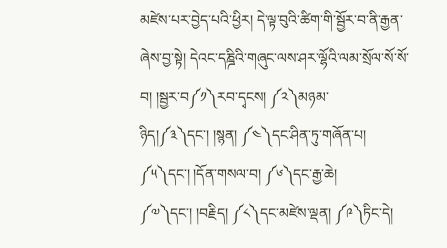མཛེས་པར་བྱེད་པའི་ཕྱིར། དེ་ལྟ་བུའི་ཚིག་གི་སྦྱོར་བ་ནི་རྒྱན་ཞེས་བྱ་སྟེ། དེའང་དཎྜིའི་གཞུང་ལས་ཤར་ལྷོའི་ལམ་སྲོལ་སོ་སོ་བ། །སྦྱར་བ༼༡༽རབ་དྭངས། ༼༢༽མཉམ་ཉིད།༼༣༽དང་། །སྙན། ༼༤༽དང་ཤིན་ཏུ་གཞོན་པ། ༼༥༽དང་། །དོན་གསལ་བ། ༼༦༽དང་རྒྱ་ཆེ། ༼༧༽དང་། །བརྗིད། ༼༨༽དང་མཛེས་ལྡན། ༼༩༽ཏིང་དེ།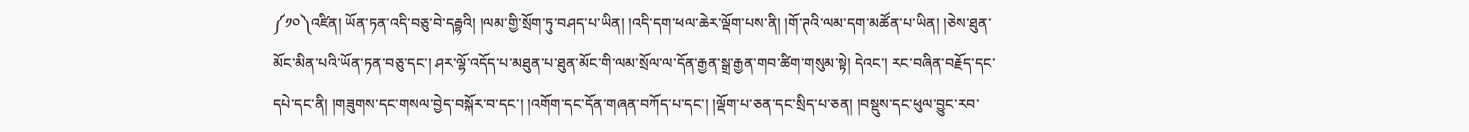༼༡༠༽འཛིན། ཡོན་ཏན་འདི་བཅུ་བེ་དརྦྷའི། །ལམ་གྱི་སྲོག་ཏུ་བཤད་པ་ཡིན། །འདི་དག་ཕལ་ཆེར་ལྡོག་པས་ནི། །གོ་ཊའི་ལམ་དག་མཚོན་པ་ཡིན། །ཅེས་ཐུན་མོང་མིན་པའི་ཡོན་ཏན་བཅུ་དང་། ཤར་ལྷོ་འདོད་པ་མཐུན་པ་ཐུན་མོང་གི་ལམ་སྲོལ་ལ་དོན་རྒྱན་སྒྲ་རྒྱན་གབ་ཚིག་གསུམ་སྟེ། དེའང་། རང་བཞིན་བརྗོད་དང་དཔེ་དང་ནི། །གཟུགས་དང་གསལ་བྱེད་བསྐོར་བ་དང་། །འགོག་དང་དོན་གཞན་བཀོད་པ་དང་། །ལྡོག་པ་ཅན་དང་སྲིད་པ་ཅན། །བསྡུས་དང་ཕུལ་བྱུང་རབ་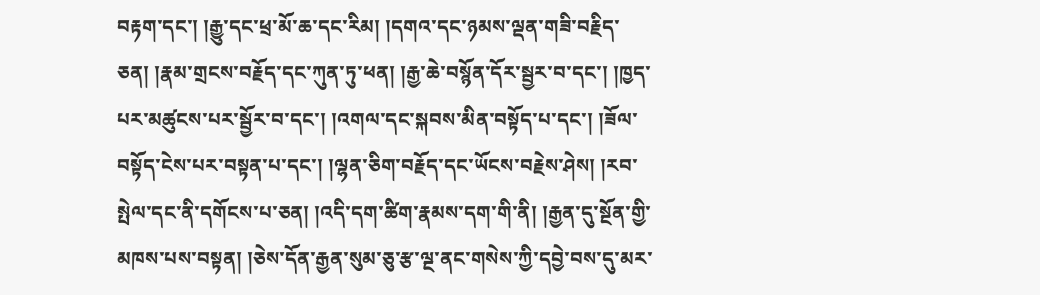བརྟག་དང་། །རྒྱུ་དང་ཕྲ་མོ་ཆ་དང་རིམ། །དགའ་དང་ཉམས་ལྡན་གཟི་བརྗིད་ཅན། །རྣམ་གྲངས་བརྗོད་དང་ཀུན་ཏུ་ཕན། །རྒྱ་ཆེ་བསྙོན་དོར་སྦྱར་བ་དང་། །ཁྱད་པར་མཚུངས་པར་སྦྱོར་བ་དང་། །འགལ་དང་སྐབས་མིན་བསྟོད་པ་དང་། །ཟོལ་བསྟོད་ངེས་པར་བསྟན་པ་དང་། །ལྷན་ཅིག་བརྗོད་དང་ཡོངས་བརྗེས་ཤེས། །རབ་སྤེལ་དང་ནི་དགོངས་པ་ཅན། །འདི་དག་ཚིག་རྣམས་དག་གི་ནི། །རྒྱན་དུ་སྔོན་གྱི་མཁས་པས་བསྟན། །ཅེས་དོན་རྒྱན་སུམ་ཅུ་རྩ་ལྔ་ནང་གསེས་ཀྱི་དབྱེ་བས་དུ་མར་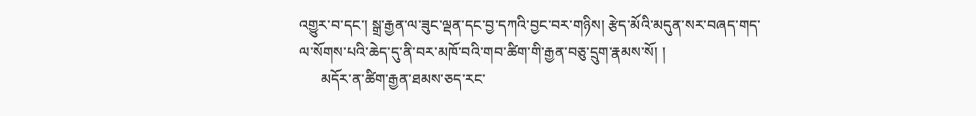འགྱུར་བ་དང་། སྒྲ་རྒྱན་ལ་ཟུང་ལྡན་དང་བྱ་དཀའི་བྱང་བར་གཉིས། རྩེད་མོའི་མདུན་སར་བཞད་གད་ལ་སོགས་པའི་ཆེད་དུ་ནི་བར་མཁོ་བའི་གབ་ཚིག་གི་རྒྱན་བཅུ་དྲུག་རྣམས་སོ། །
      མདོར་ན་ཚིག་རྒྱན་ཐམས་ཅད་རང་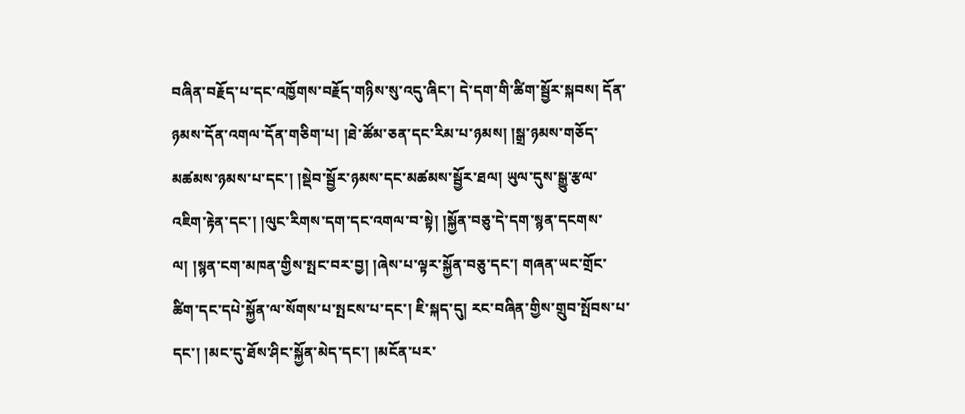བཞིན་བརྗོད་པ་དང་འཁྱོགས་བརྗོད་གཉིས་སུ་འདུ་ཞིང་། དེ་དག་གི་ཚིག་སྦྱོར་སྐབས། དོན་ཉམས་དོན་འགལ་དོན་གཅིག་པ། །ཐེ་ཚོམ་ཅན་དང་རིམ་པ་ཉམས། །སྒྲ་ཉམས་གཅོད་མཚམས་ཉམས་པ་དང་། །སྡེབ་སྦྱོར་ཉམས་དང་མཚམས་སྦྱོར་ཐལ། ཡུལ་དུས་སྒྱུ་རྩལ་འཇིག་རྟེན་དང་། །ལུང་རིགས་དག་དང་འགལ་བ་སྟེ། །སྐྱོན་བཅུ་དེ་དག་སྙན་དངགས་ལ། །སྙན་ངག་མཁན་གྱིས་སྤང་བར་བྱ། །ཞེས་པ་ལྟར་སྐྱོན་བཅུ་དང་། གཞན་ཡང་གྲོང་ཚིག་དང་དཔེ་སྐྱོན་ལ་སོགས་པ་སྤངས་པ་དང་། ཇི་སྐད་དུ། རང་བཞིན་གྱིས་གྲུབ་སྤོབས་པ་དང་། །མང་དུ་ཐོས་ཤིང་སྐྱོན་མེད་དང་། །མངོན་པར་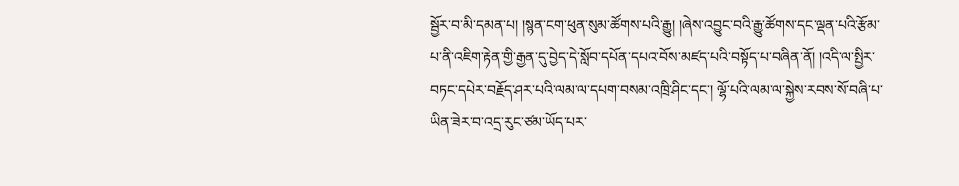སྦྱོར་བ་མི་དམན་པ། །སྙན་ངག་ཕུན་སུམ་ཚོགས་པའི་རྒྱུ། །ཞེས་འབྱུང་བའི་རྒྱུ་ཚོགས་དང་ལྡན་པའི་རྩོམ་པ་ནི་འཇིག་རྟེན་གྱི་རྒྱན་དུ་བྱེད་དེ་སློབ་དཔོན་དཔའ་བོས་མཛད་པའི་བསྟོད་པ་བཞིན་ནོ། །འདི་ལ་སྤྱིར་བཏང་དཔེར་བརྗོད་ཤར་པའི་ལམ་ལ་དཔག་བསམ་འཁྲི་ཤིང་དང་། ལྷོ་པའི་ལམ་ལ་སྐྱེས་རབས་སོ་བཞི་པ་ཡིན་ཟེར་བ་འདྲ་རུང་ཙམ་ཡོད་པར་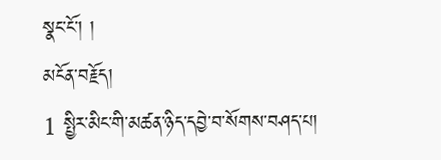སྣང་ངོ་། །
མངོན་བརྗོད།
1 སྤྱིར་མིང་གི་མཚན་ཉིད་དབྱེ་བ་སོགས་བཤད་པ།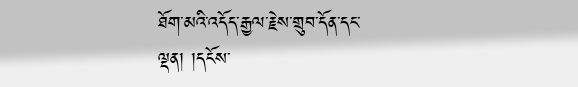ཐོག་མའི་འདོད་རྒྱལ་རྗེས་གྲུབ་དོན་དང་ལྡན། །དངོས་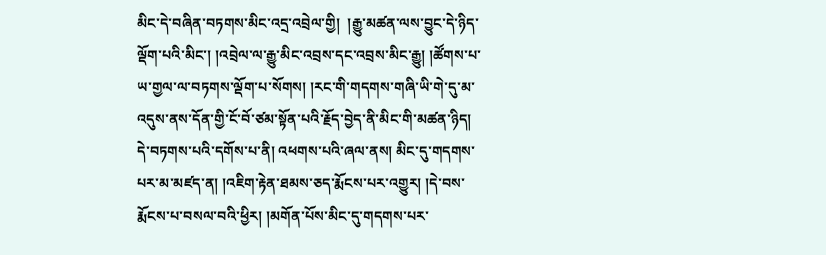མིང་དེ་བཞིན་བཏགས་མིང་འདྲ་འབྲེལ་གྱི།  །རྒྱུ་མཚན་ལས་བྱུང་དེ་ཉིད་ལྡོག་པའི་མིང་། །འབྲེལ་ལ་རྒྱུ་མིང་འབྲས་དང་འབྲས་མིང་རྒྱུ། །ཚོགས་པ་ཡ་གྱལ་ལ་བཏགས་ལྡོག་པ་སོགས། །རང་གི་གདགས་གཞི་ཡི་གེ་དུ་མ་འདུས་ནས་དོན་གྱི་ངོ་བོ་ཙམ་སྟོན་པའི་རྗོད་བྱེད་ནི་མིང་གི་མཚན་ཉིད། དེ་བཏགས་པའི་དགོས་པ་ནི། འཕགས་པའི་ཞལ་ནས། མིང་དུ་གདགས་པར་མ་མཛད་ན། །འཇིག་རྟེན་ཐམས་ཅད་རྨོངས་པར་འགྱུར། །དེ་བས་རྨོངས་པ་བསལ་བའི་ཕྱིར། །མགོན་པོས་མིང་དུ་གདགས་པར་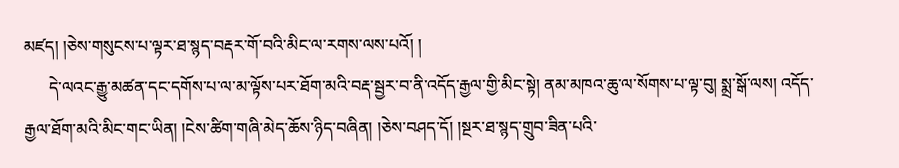མཛད། །ཅེས་གསུངས་པ་ལྟར་ཐ་སྙད་བརྡར་གོ་བའི་མིང་ལ་རགས་ལས་པའོ། །
      དེ་ལའང་རྒྱུ་མཚན་དང་དགོས་པ་ལ་མ་ལྟོས་པར་ཐོག་མའི་བརྡ་སྦྱར་བ་ནི་འདོད་རྒྱལ་གྱི་མིང་སྟེ། ནམ་མཁའ་ཆུ་ལ་སོགས་པ་ལྟ་བུ། སྨྲ་སྒོ་ལས། འདོད་རྒྱལ་ཐོག་མའི་མིང་གང་ཡིན། །ངེས་ཚིག་གཞི་མེད་ཆོས་ཉིད་བཞིན། །ཅེས་བཤད་དོ། །སྔར་ཐ་སྙད་གྲུབ་ཟིན་པའི་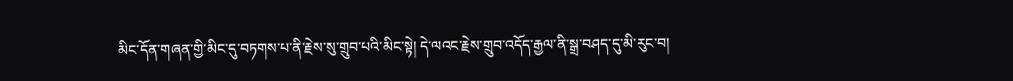མིང་དོན་གཞན་གྱི་མིང་དུ་བཏགས་པ་ནི་རྗེས་སུ་གྲུབ་པའི་མིང་སྟེ། དེ་ལའང་རྗེས་གྲུབ་འདོད་རྒྱལ་ནི་སྒྲ་བཤད་དུ་མི་རུང་བ།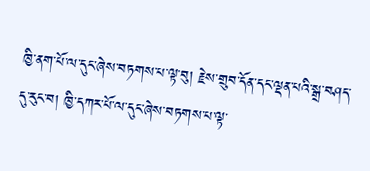ཁྱི་ནག་པོ་ལ་དུང་ཞེས་བཏགས་པ་ལྟ་བུ། རྗེས་གྲུབ་དོན་དང་ལྡན་པའི་སྒྲ་བཤད་དུ་རུང་བ། ཁྱི་དཀར་པོ་ལ་དུང་ཞེས་བཏགས་པ་ལྟ་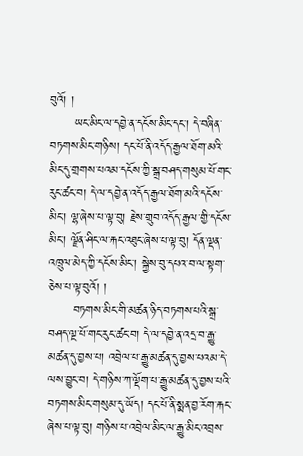བུའོ། །
      ཡང་མིང་ལ་དབྱེ་ན་དངོས་མིང་དང་། དེ་བཞིན་བཏགས་མིང་གཉིས། དང་པོ་ནི་འདོད་རྒྱལ་ཐོག་མའི་མིང་དུ་གྲགས་པའམ་དངོས་ཀྱི་སྒྲ་བཤད་གསུམ་པོ་གང་རུང་ཚང་བ། དེ་ལ་དབྱེ་ན་འདོད་རྒྱལ་ཐོག་མའི་དངོས་མིང་། ལྷ་ཞེས་པ་ལྟ་བུ། རྗེས་གྲུབ་འདོད་རྒྱལ་གྱི་དངོས་མིང་། ལྗོན་ཤིང་ལ་རྐང་འཐུང་ཞེས་པ་ལྟ་བུ། དོན་ལྡན་འཁྲུལ་མེད་ཀྱི་དངོས་མིང་། སྐྱེས་བུ་དཔའ་བ་ལ་སྟག་ཅེས་པ་ལྟ་བུའོ། །
      བཏགས་མིང་གི་མཚན་ཉིད་བཏགས་པའི་སྒྲ་བཤད་ལྔ་པོ་གང་རུང་ཚང་བ། དེ་ལ་དབྱེ་ན་འདྲ་བ་རྒྱུ་མཚན་དུ་བྱས་པ། འབྲེལ་པ་རྒྱུ་མཚན་དུ་བྱས་པའམ་དེ་ལས་བྱུང་བ། དེ་གཉིས་ཀ་ལྡོག་པ་རྒྱུ་མཚན་དུ་བྱས་པའི་བཏགས་མིང་གསུམ་དུ་ཡོད། དང་པོ་ནི་སྨན་བྱ་རོག་རྐང་ཞེས་པ་ལྟ་བུ། གཉིས་པ་འབྲེལ་མིང་ལ་རྒྱུ་མིང་འབྲས་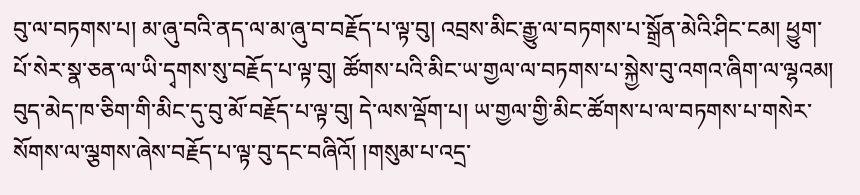བུ་ལ་བཏགས་པ། མ་ཞུ་བའི་ནད་ལ་མ་ཞུ་བ་བརྗོད་པ་ལྟ་བུ། འབྲས་མིང་རྒྱུ་ལ་བཏགས་པ་སྒྲོན་མེའི་ཤིང་ངམ། ཕྱུག་པོ་སེར་སྣ་ཅན་ལ་ཡི་དྭགས་སུ་བརྗོད་པ་ལྟ་བུ། ཚོགས་པའི་མིང་ཡ་གྱལ་ལ་བཏགས་པ་སྐྱེས་བུ་འགའ་ཞིག་ལ་ལྷའམ། བུད་མེད་ཁ་ཅིག་གི་མིང་དུ་བུ་མོ་བརྗོད་པ་ལྟ་བུ། དེ་ལས་ལྡོག་པ། ཡ་གྱལ་གྱི་མིང་ཚོགས་པ་ལ་བཏགས་པ་གསེར་སོགས་ལ་ལྕགས་ཞེས་བརྗོད་པ་ལྟ་བུ་དང་བཞིའོ། །གསུམ་པ་འདྲ་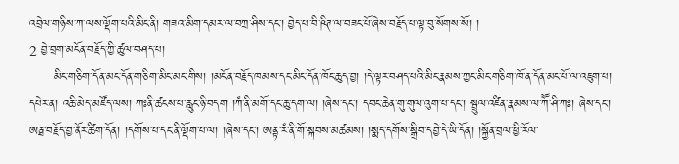འབྲེལ་གཉིས་ཀ་ལས་ལྡོག་པའི་མིང་ནི། གཟའ་མིག་དམར་ལ་བཀྲ་ཤིས་དང་། བྱེད་པ་བི་ཥིཊ་ལ་བཟང་པོ་ཞེས་བརྗོད་པ་ལྟ་བུ་སོགས་སོ། །
2 བྱེ་བྲག་མངོན་བརྗོད་ཀྱི་ཚུལ་བཤད་པ།
      མིང་གཅིག་དོན་མང་དོན་གཅིག་མིང་མང་གིས། །མངོན་བརྗོད་ཁམས་དང་མིང་དོན་ཁོང་ཆུད་བྱ། །དེ་ལྟར་བཤད་པའི་མིང་རྣམས་ཀྱང་མིང་གཅིག་ཁོ་ན་དོན་མང་པོ་ལ་འཇུག་པ། དཔེར་ན། འཆི་མེད་མཛོད་ལས། ཀཿནི་ཚངས་པ་རླུང་ཉི་བདག །ཀཾ་ནི་མགོ་དང་ཆུ་དག་ལ། །ཞེས་དང་། དབང་ཆེན་གུ་གུལ་འུག་པ་དང་། སྦྲུལ་འཛིན་རྣམས་ལ་ཀཽ་ཤི་ཀཿ། ཞེས་དང་། ཨརྠ་བརྗོད་བྱ་ནོར་ཚིག་དོན། །དགོས་པ་དང་ནི་ལྡོག་པ་ལ། །ཞེས་དང་། ཨནྟ་རཾ་ནི་གོ་སྐབས་མཚམས། །སྨད་དགོས་སྒྲིབ་དབྱེ་དེ་ཡི་དོན། །སྐྱོན་བྲལ་ཕྱི་རོལ་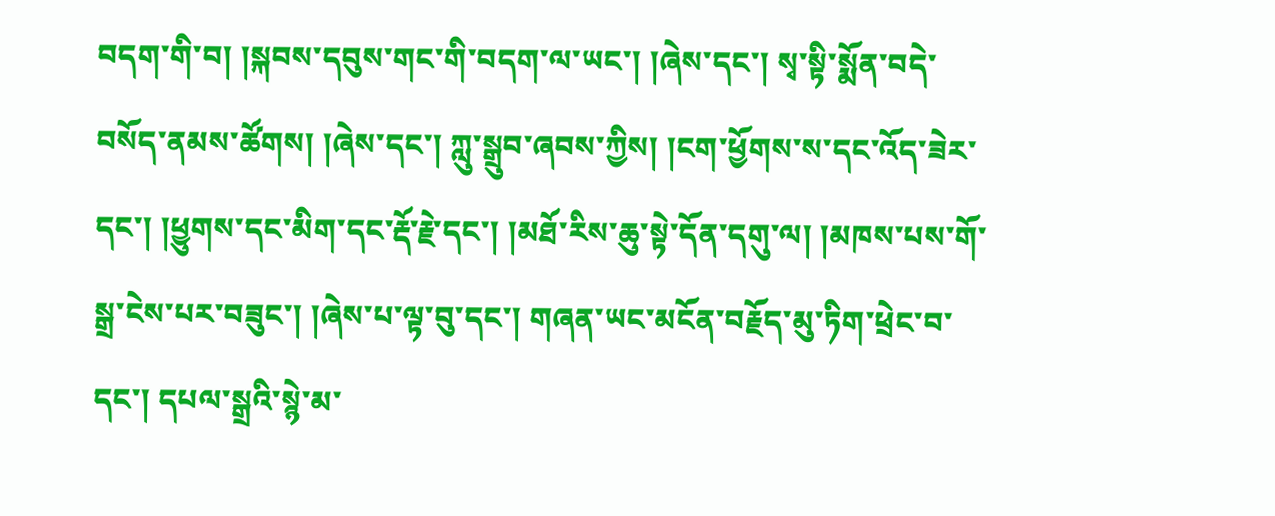བདག་གི་བ། །སྐབས་དབུས་གང་གི་བདག་ལ་ཡང་། །ཞེས་དང་། སྭ་སྟི་སྨོན་བདེ་བསོད་ནམས་ཚོགས། །ཞེས་དང་། ཀླུ་སྒྲུབ་ཞབས་ཀྱིས། །ངག་ཕྱོགས་ས་དང་འོད་ཟེར་དང་། །ཕྱུགས་དང་མིག་དང་རྡོ་རྗེ་དང་། །མཐོ་རིས་ཆུ་སྟེ་དོན་དགུ་ལ། །མཁས་པས་གོ་སྒྲ་ངེས་པར་བཟུང་། །ཞེས་པ་ལྟ་བུ་དང་། གཞན་ཡང་མངོན་བརྗོད་མུ་ཏིག་ཕྲེང་བ་དང་། དཔལ་སྒྲའི་སྙེ་མ་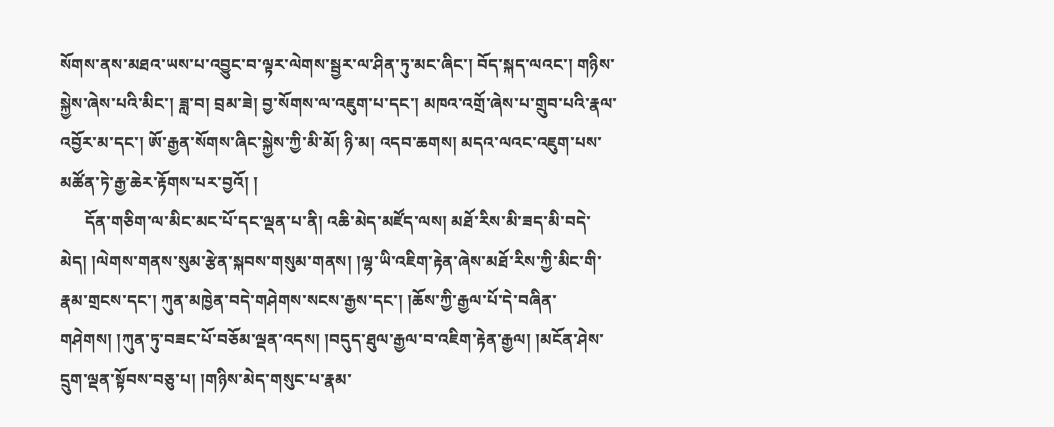སོགས་ནས་མཐའ་ཡས་པ་འབྱུང་བ་ལྟར་ལེགས་སྦྱར་ལ་ཤིན་ཏུ་མང་ཞིང་། བོད་སྐད་ལའང་། གཉིས་སྐྱེས་ཞེས་པའི་མིང་། ཟླ་བ། བྲམ་ཟེ། བྱ་སོགས་ལ་འཇུག་པ་དང་། མཁའ་འགྲོ་ཞེས་པ་གྲུབ་པའི་རྣལ་འབྱོར་མ་དང་། ཨོ་རྒྱན་སོགས་ཞིང་སྐྱེས་ཀྱི་མི་མོ། ཉི་མ། འདབ་ཆགས། མདའ་ལའང་འཇུག་པས་མཚོན་ཏེ་རྒྱ་ཆེར་རྟོགས་པར་བྱའོ། །
      དོན་གཅིག་ལ་མིང་མང་པོ་དང་ལྡན་པ་ནི། འཆི་མེད་མཛོད་ལས། མཐོ་རིས་མི་ཟད་མི་བདེ་མེད། །ལེགས་གནས་སུམ་རྩེན་སྐབས་གསུམ་གནས། །ལྷ་ཡི་འཇིག་རྟེན་ཞེས་མཐོ་རིས་ཀྱི་མིང་གི་རྣམ་གྲངས་དང་། ཀུན་མཁྱེན་བདེ་གཤེགས་སངས་རྒྱས་དང་། །ཆོས་ཀྱི་རྒྱལ་པོ་དེ་བཞིན་གཤེགས། །ཀུན་ཏུ་བཟང་པོ་བཅོམ་ལྡན་འདས། །བདུད་ཐུལ་རྒྱལ་བ་འཇིག་རྟེན་རྒྱལ། །མངོན་ཤེས་དྲུག་ལྡན་སྟོབས་བཅུ་པ། །གཉིས་མེད་གསུང་པ་རྣམ་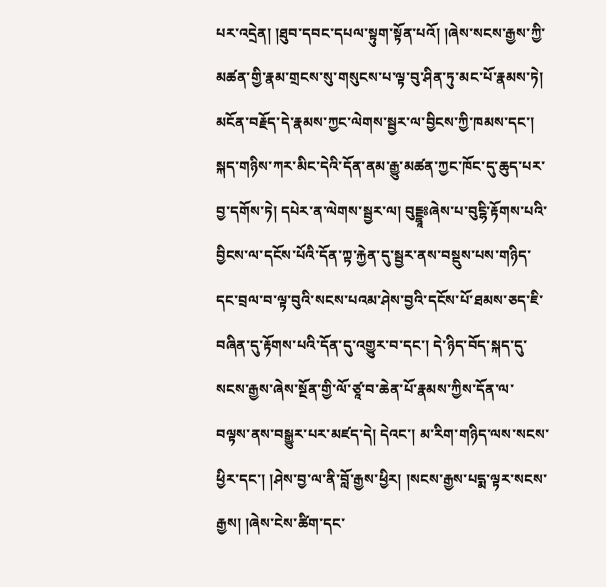པར་འདྲེན། །ཐུབ་དབང་དཔལ་སྟུག་སྟོན་པའོ། །ཞེས་སངས་རྒྱས་ཀྱི་མཚན་གྱི་རྣམ་གྲངས་སུ་གསུངས་པ་ལྟ་བུ་ཤིན་ཏུ་མང་པོ་རྣམས་ཏེ། མངོན་བརྗོད་དེ་རྣམས་ཀྱང་ལེགས་སྦྱར་ལ་བྱིངས་ཀྱི་ཁམས་དང་། སྐད་གཉིས་ཀར་མིང་དེའི་དོན་ནམ་རྒྱུ་མཚན་ཀྱང་ཁོང་དུ་ཆུད་པར་བྱ་དགོས་ཏེ། དཔེར་ན་ལེགས་སྦྱར་ལ། བུངྔྷཱཿཞེས་པ་བུངྷི་རྟོགས་པའི་བྱིངས་ལ་དངོས་པོའི་དོན་ཀྟ་རྐྱེན་དུ་སྦྱར་ནས་བསྡུས་པས་གཉིད་དང་བྲལ་བ་ལྟ་བུའི་སངས་པའམ་ཤེས་བྱའི་དངོས་པོ་ཐམས་ཅད་ཇི་བཞིན་དུ་རྟོགས་པའི་དོན་དུ་འགྱུར་བ་དང་། དེ་ཉིད་བོད་སྐད་དུ་སངས་རྒྱས་ཞེས་སྔོན་གྱི་ལོ་ཙཱ་བ་ཆེན་པོ་རྣམས་ཀྱིས་དོན་ལ་བལྟས་ནས་བསྒྱུར་པར་མཛད་དེ། དེའང་། མ་རིག་གཉིད་ལས་སངས་ཕྱིར་དང་། །ཤེས་བྱ་ལ་ནི་བློ་རྒྱས་ཕྱིར། །སངས་རྒྱས་པདྨ་ལྟར་སངས་རྒྱས། །ཞེས་ངེས་ཚིག་དང་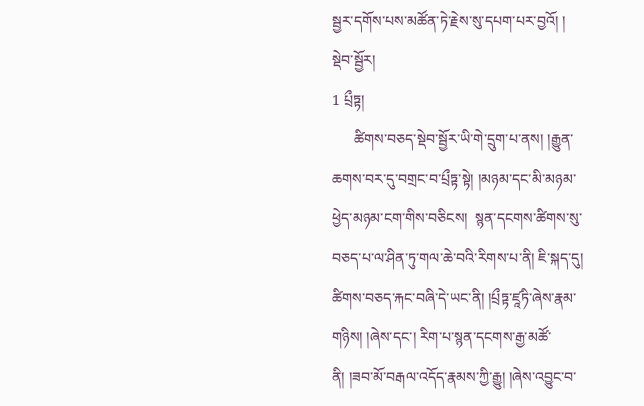སྦྱར་དགོས་པས་མཚོན་ཏེ་རྗེས་སུ་དཔག་པར་བྱའོ། །
སྡེབ་སྦྱོར།
1 པྲྀཏྟ།
      ཚིགས་བཅད་སྡེབ་སྦྱོར་ཡི་གེ་དྲུག་པ་ནས། །རྒྱུན་ཆགས་བར་དུ་བགྲང་བ་པྲྀཏྟ་སྟེ། །མཉམ་དང་མི་མཉམ་ཕྱེད་མཉམ་ངག་གིས་བཅིངས།  སྙན་དངགས་ཚིགས་སུ་བཅད་པ་ལ་ཤིན་ཏུ་གལ་ཆེ་བའི་རིགས་པ་ནི། ཇི་སྐད་དུ། ཚིགས་བཅད་རྐང་བཞི་དེ་ཡང་ནི། །པྲྀཏྟ་ཛཱཏི་ཞེས་རྣམ་གཉིས། །ཞེས་དང་། རིག་པ་སྙན་དངགས་རྒྱ་མཚོ་ནི། །ཟབ་མོ་བརྒལ་འདོད་རྣམས་ཀྱི་རྒྱུ། །ཞེས་འབྱུང་བ་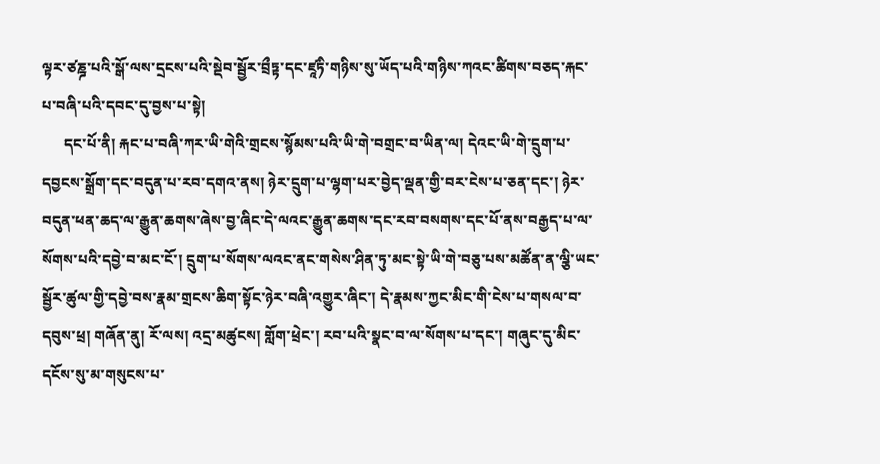ལྟར་ཙཎྜ་པའི་སྒོ་ལས་དྲངས་པའི་སྡེབ་སྦྱོར་བྲྀཏྟ་དང་ཛཱཏི་གཉིས་སུ་ཡོད་པའི་གཉིས་ཀའང་ཚིགས་བཅད་རྐང་པ་བཞི་པའི་དབང་དུ་བྱས་པ་སྟེ།
      དང་པོ་ནི། རྐང་པ་བཞི་ཀར་ཡི་གེའི་གྲངས་སྙོམས་པའི་ཡི་གེ་བགྲང་བ་ཡིན་ལ། དེའང་ཡི་གེ་དྲུག་པ་དབྱངས་སྒྲོག་དང་བདུན་པ་རབ་དགའ་ནས། ཉེར་དྲུག་པ་ལྷག་པར་བྱེད་ལྡན་གྱི་བར་ངེས་པ་ཅན་དང་། ཉེར་བདུན་ཕན་ཆད་ལ་རྒྱུན་ཆགས་ཞེས་བྱ་ཞིང་དེ་ལའང་རྒྱུན་ཆགས་དང་རབ་བསགས་དང་པོ་ནས་བརྒྱད་པ་ལ་སོགས་པའི་དབྱེ་བ་མང་ངོ་། དྲུག་པ་སོགས་ལའང་ནང་གསེས་ཤིན་ཏུ་མང་སྟེ་ཡི་གེ་བཅུ་པས་མཚོན་ན་ལྕི་ཡང་སྦྱོར་ཚུལ་གྱི་དབྱེ་བས་རྣམ་གྲངས་ཆིག་སྟོང་ཉེར་བཞི་འགྱུར་ཞིང་། དེ་རྣམས་ཀྱང་མིང་གི་ངེས་པ་གསལ་བ་དབུས་ཕྲ། གཞོན་ནུ། རོ་ལས། འདྲ་མཚུངས། གློག་ཕྲེང་། རབ་པའི་སྣང་བ་ལ་སོགས་པ་དང་། གཞུང་དུ་མིང་དངོས་སུ་མ་གསུངས་པ་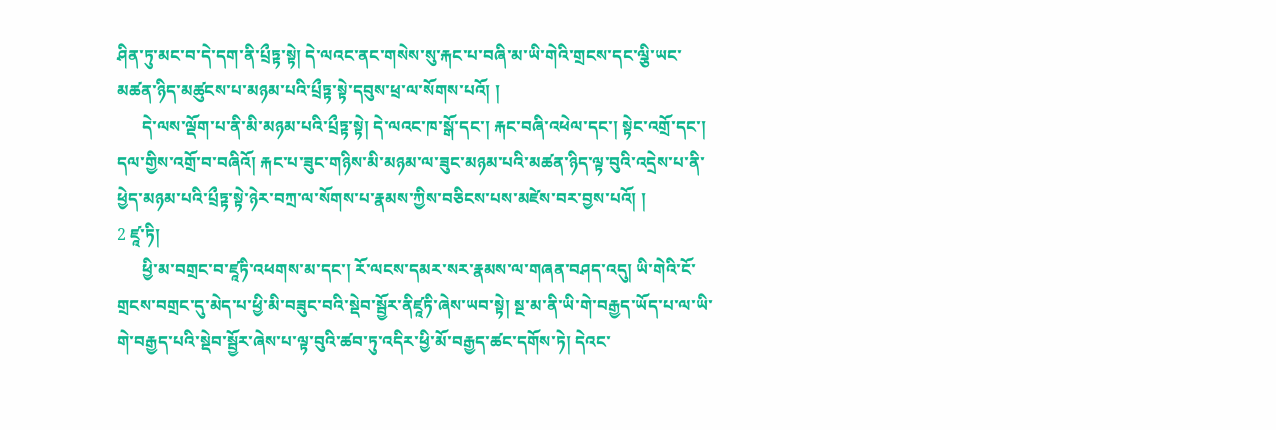ཤིན་ཏུ་མང་བ་དེ་དག་ནི་པྲྀཏྟ་སྟེ། དེ་ལའང་ནང་གསེས་སུ་རྐང་པ་བཞི་མ་ཡི་གེའི་གྲངས་དང་ལྕི་ཡང་མཚན་ཉིད་མཚུངས་པ་མཉམ་པའི་པྲྀཏྟ་སྟེ་དབུས་ཕྲ་ལ་སོགས་པའོ། །
      དེ་ལས་ལྡོག་པ་ནི་མི་མཉམ་པའི་པྲྀཏྟ་སྟེ། དེ་ལའང་ཁ་སྒོ་དང་། རྐང་བཞི་འཕེལ་དང་། སྟེང་འགྲོ་དང་། དལ་གྱིས་འགྲོ་བ་བཞིའོ། རྐང་པ་ཟུང་གཉིས་མི་མཉམ་ལ་ཟུང་མཉམ་པའི་མཚན་ཉིད་ལྟ་བུའི་འདྲེས་པ་ནི་ཕྱེད་མཉམ་པའི་པྲྀཏྟ་སྟེ་ཉེར་བཀྲ་ལ་སོགས་པ་རྣམས་ཀྱིས་བཅིངས་པས་མཛེས་བར་བྱས་པའོ། །
2 ཛཱ་ཏི།
      ཕྱི་མ་བགྲང་བ་ཛཱཏི་འཕགས་མ་དང་། རོ་ལངས་དམར་སར་རྣམས་ལ་གཞན་བཤད་འདུ། ཡི་གེའི་ངོ་གྲངས་བགྲང་དུ་མེད་པ་ཕྱི་མི་བཟུང་བའི་སྡེབ་སྦྱོར་ནིཛཱཏི་ཞེས་ཡབ་སྟེ། སྔ་མ་ནི་ཡི་གེ་བརྒྱད་ཡོད་པ་ལ་ཡི་གེ་བརྒྱད་པའི་སྡེབ་སྦྱོར་ཞེས་པ་ལྟ་བུའི་ཚབ་ཏུ་འདིར་ཕྱི་མོ་བརྒྱད་ཚང་དགོས་ཏེ། དེའང་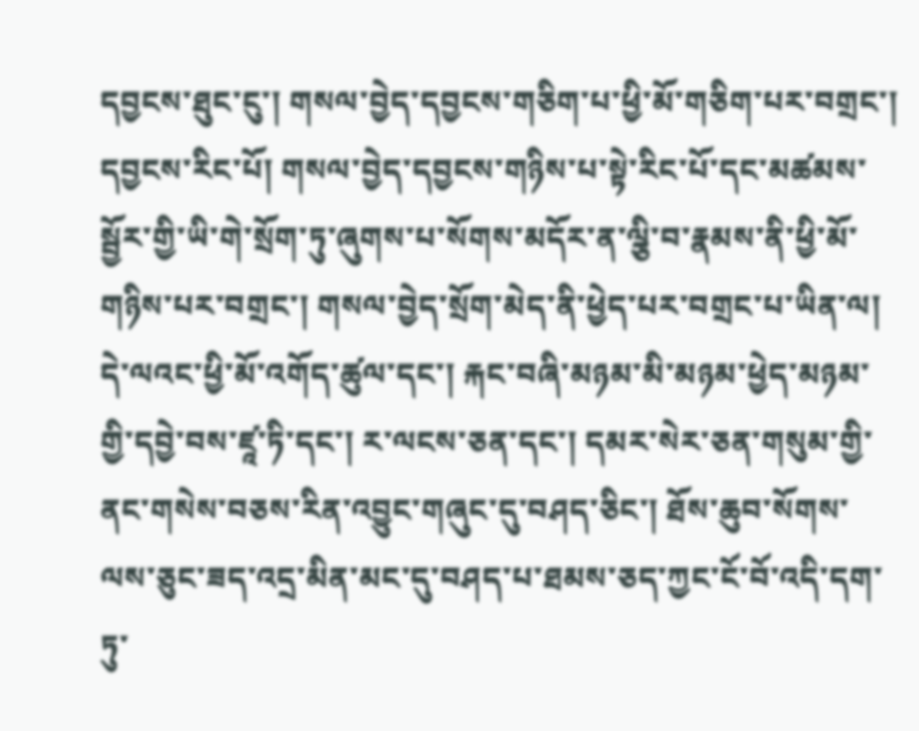དབྱངས་ཐུང་ངུ་། གསལ་བྱེད་དབྱངས་གཅིག་པ་ཕྱི་མོ་གཅིག་པར་བགྲང་། དབྱངས་རིང་པོ། གསལ་བྱེད་དབྱངས་གཉིས་པ་སྟེ་རིང་པོ་དང་མཚམས་སྦྱོར་གྱི་ཡི་གེ་སྲོག་ཏུ་ཞུགས་པ་སོགས་མདོར་ན་ལྕི་བ་རྣམས་ནི་ཕྱི་མོ་གཉིས་པར་བགྲང་། གསལ་བྱེད་སྲོག་མེད་ནི་ཕྱེད་པར་བགྲང་པ་ཡིན་ལ། དེ་ལའང་ཕྱི་མོ་འགོད་ཚུལ་དང་། རྐང་བཞི་མཉམ་མི་མཉམ་ཕྱེད་མཉམ་གྱི་དབྱེ་བས་ཛཱ་ཏི་དང་། ར་ལངས་ཅན་དང་། དམར་སེར་ཅན་གསུམ་གྱི་ནང་གསེས་བཅས་རིན་འབྱུང་གཞུང་དུ་བཤད་ཅིང་། ཐོས་ཆུབ་སོགས་ལས་ཅུང་ཟད་འདྲ་མིན་མང་དུ་བཤད་པ་ཐམས་ཅད་ཀྱང་ངོ་བོ་འདི་དག་ཏུ་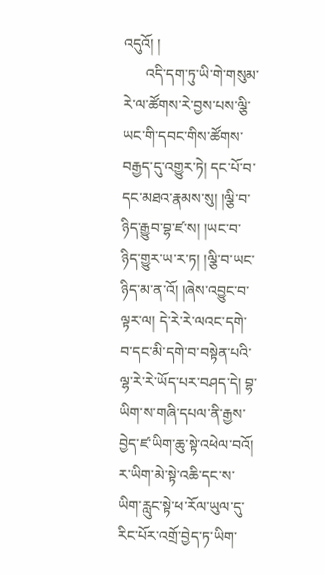འདུའོ། །
      འདི་དག་ཏུ་ཡི་གེ་གསུམ་རེ་ལ་ཚོགས་རེ་བྱས་པས་ལྕི་ཡང་གི་དབང་གིས་ཚོགས་བརྒྱད་དུ་འགྱུར་ཏེ། དང་པོ་བ་དང་མཐའ་རྣམས་སུ། །ལྕི་བ་ཉིད་རྒྱུབ་བྷ་ཛ་ས། །ཡང་བ་ཉིད་གྱུར་ཡ་ར་ཏ། །ལྕི་བ་ཡང་ཉིད་མ་ན་འོ། །ཞེས་འབྱུང་བ་ལྟར་ལ། དེ་རེ་རེ་ལའང་དགེ་བ་དང་མི་དགེ་བ་བསྟེན་པའི་ལྷ་རེ་རེ་ཡོད་པར་བཤད་དེ། བྷ་ཡིག་ས་གཞི་དཔལ་ནི་རྒྱས་བྱེད་ཛ་ཡིག་ཆུ་སྟེ་འཕེལ་བའོ། ར་ཡིག་མེ་སྟེ་འཆི་དང་ས་ཡིག་རླུང་སྟེ་ཕ་རོལ་ཡུལ་དུ་རིང་པོར་འགྲོ་བྱེད་ཏ་ཡིག་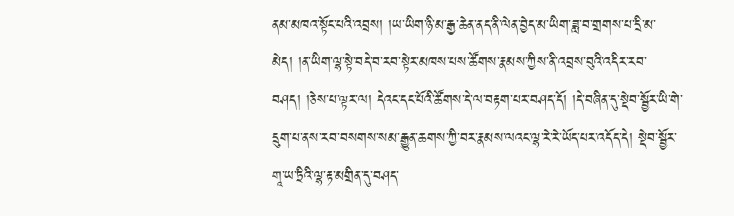ནམ་མཁའ་སྟོང་པའི་འབྲས། །ཡ་ཡིག་ཉི་མ་རྒྱ་ཆེན་ནད་ནི་ལེན་བྱེད་མ་ཡིག་ཟླ་བ་གྲགས་པ་དྲི་མ་མེད། །ན་ཡིག་ལྷ་སྟེ་བདེ་བ་རབ་སྟེར་མཁས་པས་ཚོགས་རྣམས་ཀྱིས་ནི་འབྲས་བུའི་འདིར་རབ་བཤད། །ཅེས་པ་ལྟར་ལ། དེའང་དང་པོའི་ཚོགས་དེ་ལ་བརྟག་པར་བཤད་དོ། །དེ་བཞིན་དུ་སྡེབ་སྦྱོར་ཡི་གེ་དྲུག་པ་ནས་རབ་བསགས་སམ་རྒྱུན་ཆགས་ཀྱི་བར་རྣམས་ལའང་ལྷ་རེ་རེ་ཡོད་པར་འདོད་དེ། སྡེབ་སྦྱོར་གཱ་ཡ་ཏྲིའི་ལྷ་རྟ་མགྲིན་དུ་བཤད་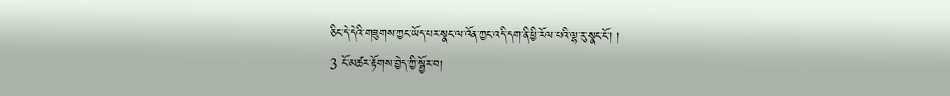ཅིང་དེ་དེའི་གཟུགས་ཀྱང་ཡོད་པར་སྣང་ལ་འོན་ཀྱང་འདི་དག་ནི་ཕྱི་རོལ་པའི་ལྷ་རུ་སྣང་ངོ་། །
3 ངོ་མཚར་རྟོགས་བྱེད་ཀྱི་སྦྱོར་བ།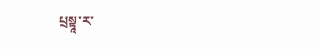པྲསྟཱ་ར་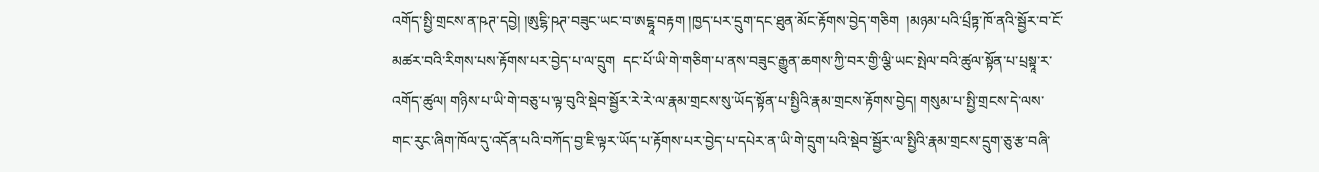འགོད་སྤྱི་གྲངས་ན་ཥཊ་དབྱེ། །ཨུངྷི་ཥཊ་བཟུང་ཡང་བ་ཨངྷཱ་བརྟག །ཁྱད་པར་དྲུག་དང་ཐུན་མོང་རྟོགས་བྱེད་གཅིག  །མཉམ་པའི་པྲྀཏྟ་ཁོ་ནའི་སྦྱོར་བ་ངོ་མཚར་བའི་རིགས་པས་རྟོགས་པར་བྱེད་པ་ལ་དྲུག  དང་པོ་ཡི་གེ་གཅིག་པ་ནས་བཟུང་རྒྱུན་ཆགས་ཀྱི་བར་གྱི་ལྕི་ཡང་སྤེལ་བའི་ཚུལ་སྟོན་པ་པྲསྟཱ་ར་འགོད་ཚུལ། གཉིས་པ་ཡི་གེ་བཅུ་པ་ལྟ་བུའི་སྡེབ་སྦྱོར་རེ་རེ་ལ་རྣམ་གྲངས་སུ་ཡོད་སྟོན་པ་སྤྱིའི་རྣམ་གྲངས་རྟོགས་བྱེད། གསུམ་པ་སྤྱི་གྲངས་དེ་ལས་གང་རུང་ཞིག་ཁོལ་དུ་འདོན་པའི་བཀོད་བྱ་ཇི་ལྟར་ཡོད་པ་རྟོགས་པར་བྱེད་པ་དཔེར་ན་ཡི་གེ་དྲུག་པའི་སྡེབ་སྦྱོར་ལ་སྤྱིའི་རྣམ་གྲངས་དྲུག་ཅུ་རྩ་བཞི་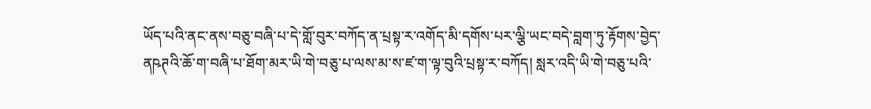ཡོད་པའི་ནང་ནས་བཅུ་བཞི་པ་དེ་གློ་བུར་བཀོད་ན་པྲསྟ་ར་འགོད་མི་དགོས་པར་ལྕི་ཡང་བདེ་བླག་ཏུ་རྟོགས་བྱེད་ནཥཊའི་ཆོ་ག་བཞི་པ་ཐོག་མར་ཡི་གེ་བཅུ་པ་ལས་མ་ས་ཛ་ག་ལྟ་བུའི་པྲསྟ་ར་བཀོད། སླར་འདི་ཡི་གེ་བཅུ་པའི་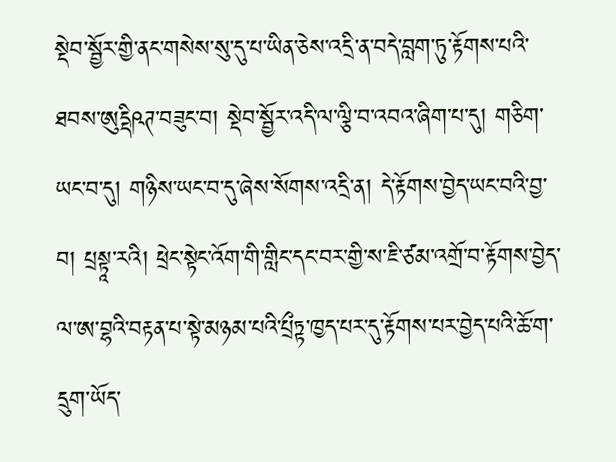སྡེབ་སྦྱོར་གྱི་ནང་གསེས་སུ་དུ་པ་ཡིན་ཅེས་འདྲི་ན་བདེ་བླག་ཏུ་རྟོགས་པའི་ཐབས་ཨུདྡིཥཊ་བཟུང་བ། སྡེབ་སྦྱོར་འདི་ལ་ལྕི་བ་འབའ་ཞིག་པ་དུ། གཅིག་ཡང་བ་དུ། གཉིས་ཡང་བ་དུ་ཞེས་སོགས་འདྲི་ན། དེ་རྟོགས་བྱེད་ཡང་བའི་བྱ་བ། པྲསྟཱ་རའི། ཕྲེང་སྟེང་འོག་གི་གླིང་དང་བར་གྱི་ས་ཇི་ཙམ་འགྲོ་བ་རྟོགས་བྱེད་ལ་ཨ་བྷའི་བརྟན་པ་སྟེ་མཉམ་པའི་པྲྀཏྟ་ཁྱད་པར་དུ་རྟོགས་པར་བྱེད་པའི་ཆོ་ག་དྲུག་ཡོད་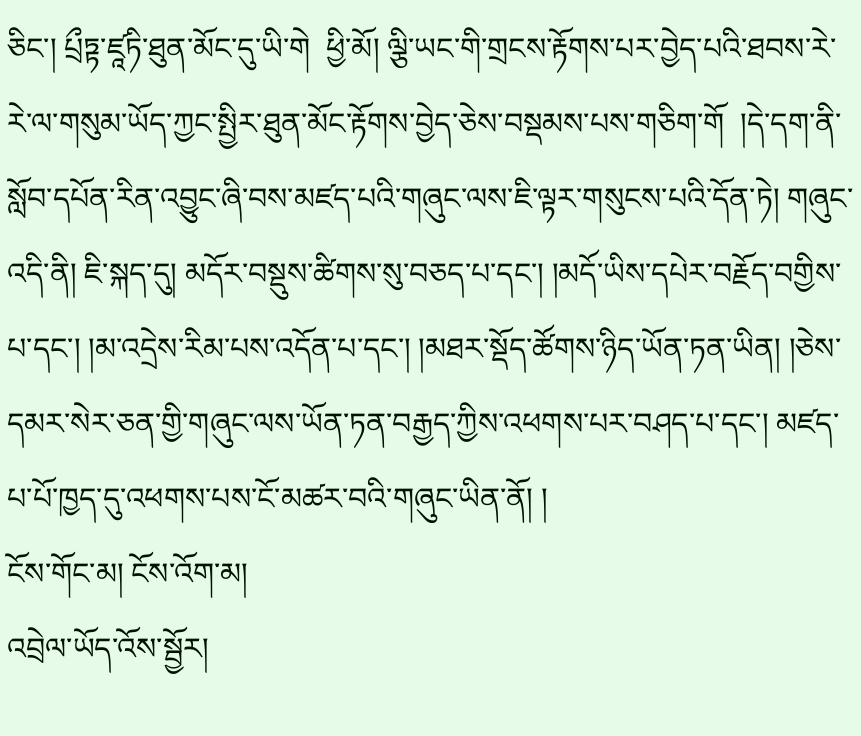ཅིང་། པྲྀཏྟ་ཛཱཏི་ཐུན་མོང་དུ་ཡི་གེ  ཕྱི་མོ། ལྕི་ཡང་གི་གྲངས་རྟོགས་པར་བྱེད་པའི་ཐབས་རེ་རེ་ལ་གསུམ་ཡོད་ཀྱང་སྤྱིར་ཐུན་མོང་རྟོགས་བྱེད་ཅེས་བསྡམས་པས་གཅིག་གོ  །དེ་དག་ནི་སློབ་དཔོན་རིན་འབྱུང་ཞི་བས་མཛད་པའི་གཞུང་ལས་ཇི་ལྟར་གསུངས་པའི་དོན་ཏེ། གཞུང་འདི་ནི། ཇི་སྐད་དུ། མདོར་བསྡུས་ཚིགས་སུ་བཅད་པ་དང་། །མདོ་ཡིས་དཔེར་བརྗོད་བགྱིས་པ་དང་། །མ་འདྲེས་རིམ་པས་འདོན་པ་དང་། །མཐར་སྡོད་ཚོགས་ཉིད་ཡོན་ཏན་ཡིན། །ཅེས་དམར་སེར་ཅན་གྱི་གཞུང་ལས་ཡོན་ཏན་བརྒྱད་ཀྱིས་འཕགས་པར་བཤད་པ་དང་། མཛད་པ་པོ་ཁྱད་དུ་འཕགས་པས་ངོ་མཚར་བའི་གཞུང་ཡིན་ནོ། །
ངོས་གོང་མ། ངོས་འོག་མ།
འབྲེལ་ཡོད་འོས་སྦྱོར།